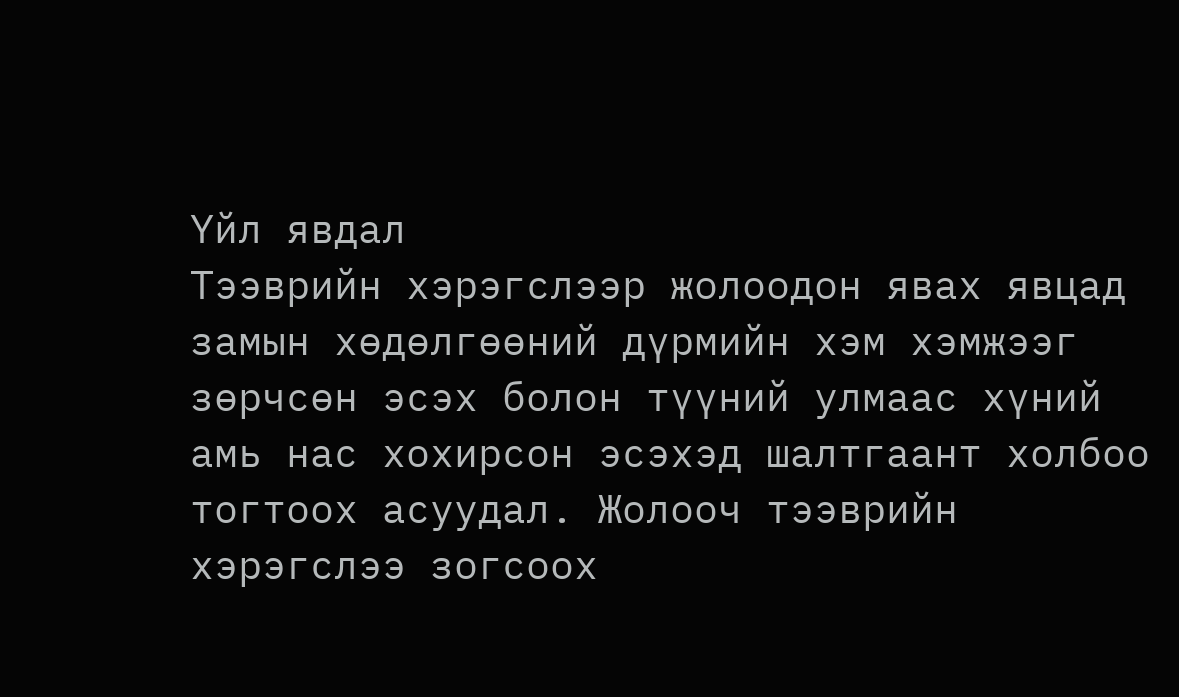Үйл явдал
Тээврийн хэрэгслээр жолоодон явах явцад замын хөдөлгөөний дүрмийн хэм хэмжээг зөрчсөн эсэх болон түүний улмаас хүний амь нас хохирсон эсэхэд шалтгаант холбоо тогтоох асуудал. Жолооч тээврийн хэрэгслээ зогсоох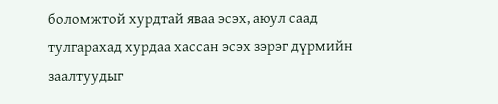боломжтой хурдтай яваа эсэх, аюул саад тулгарахад хурдаа хассан эсэх зэрэг дүрмийн заалтуудыг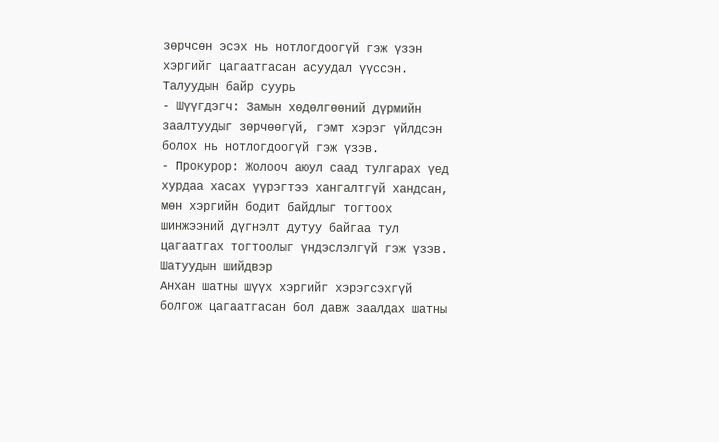зөрчсөн эсэх нь нотлогдоогүй гэж үзэн хэргийг цагаатгасан асуудал үүссэн.
Талуудын байр суурь
- Шүүгдэгч: Замын хөдөлгөөний дүрмийн заалтуудыг зөрчөөгүй, гэмт хэрэг үйлдсэн болох нь нотлогдоогүй гэж үзэв.
- Прокурор: Жолооч аюул саад тулгарах үед хурдаа хасах үүрэгтээ хангалтгүй хандсан, мөн хэргийн бодит байдлыг тогтоох шинжээний дүгнэлт дутуу байгаа тул цагаатгах тогтоолыг үндэслэлгүй гэж үзэв.
Шатуудын шийдвэр
Анхан шатны шүүх хэргийг хэрэгсэхгүй болгож цагаатгасан бол давж заалдах шатны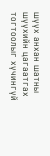шүүх анхан шатны шүүхийн цагаатгах тогтоолыг хүчингүй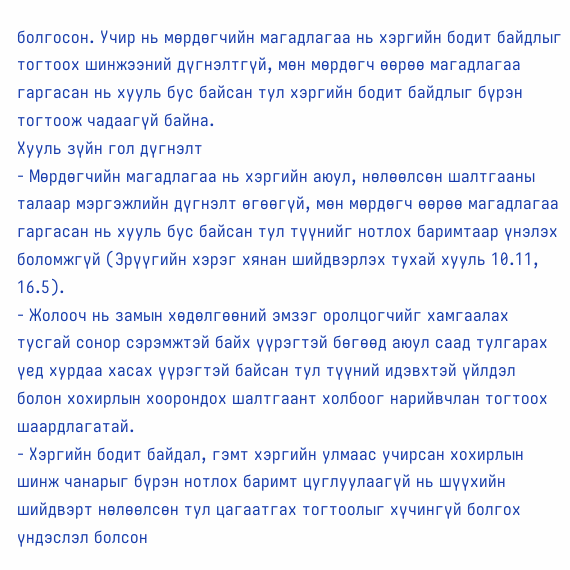болгосон. Учир нь мөрдөгчийн магадлагаа нь хэргийн бодит байдлыг тогтоох шинжээний дүгнэлтгүй, мөн мөрдөгч өөрөө магадлагаа гаргасан нь хууль бус байсан тул хэргийн бодит байдлыг бүрэн тогтоож чадаагүй байна.
Хууль зүйн гол дүгнэлт
- Мөрдөгчийн магадлагаа нь хэргийн аюул, нөлөөлсөн шалтгааны талаар мэргэжлийн дүгнэлт өгөөгүй, мөн мөрдөгч өөрөө магадлагаа гаргасан нь хууль бус байсан тул түүнийг нотлох баримтаар үнэлэх боломжгүй (Эрүүгийн хэрэг хянан шийдвэрлэх тухай хууль 10.11, 16.5).
- Жолооч нь замын хөдөлгөөний эмзэг оролцогчийг хамгаалах тусгай сонор сэрэмжтэй байх үүрэгтэй бөгөөд аюул саад тулгарах үед хурдаа хасах үүрэгтэй байсан тул түүний идэвхтэй үйлдэл болон хохирлын хоорондох шалтгаант холбоог нарийвчлан тогтоох шаардлагатай.
- Хэргийн бодит байдал, гэмт хэргийн улмаас учирсан хохирлын шинж чанарыг бүрэн нотлох баримт цуглуулаагүй нь шүүхийн шийдвэрт нөлөөлсөн тул цагаатгах тогтоолыг хүчингүй болгох үндэслэл болсон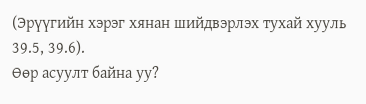(Эрүүгийн хэрэг хянан шийдвэрлэх тухай хууль 39.5, 39.6).
Өөр асуулт байна уу?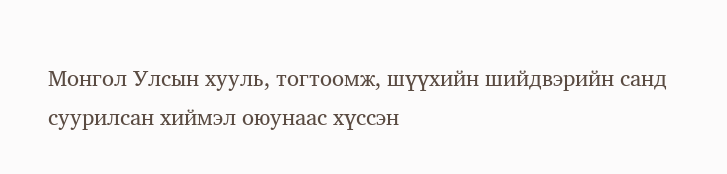Монгол Улсын хууль, тогтоомж, шүүхийн шийдвэрийн санд суурилсан хиймэл оюунаас хүссэн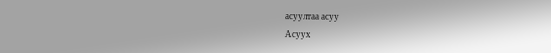асуултаа асуу
Асуух